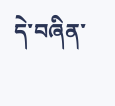དེ་བཞིན་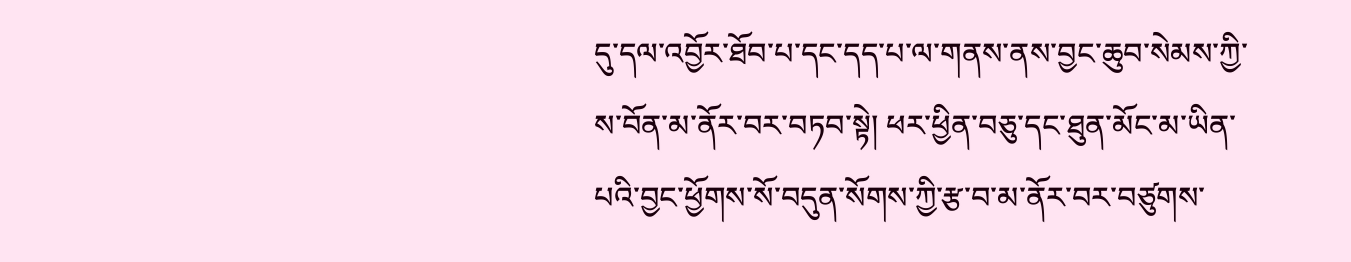དུ་དལ་འབྱོར་ཐོབ་པ་དང་དད་པ་ལ་གནས་ནས་བྱང་ཆུབ་སེམས་ཀྱི་ས་བོན་མ་ནོར་བར་བཏབ་སྟེ། ཕར་ཕྱིན་བཅུ་དང་ཐུན་མོང་མ་ཡིན་པའི་བྱང་ཕྱོགས་སོ་བདུན་སོགས་ཀྱི་རྩ་བ་མ་ནོར་བར་བཙུགས་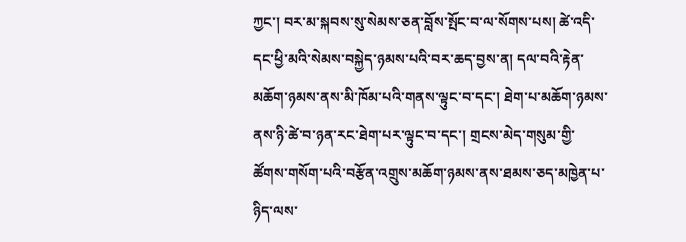ཀྱང་། བར་མ་སྐབས་སུ་སེམས་ཅན་བློས་སྤོང་བ་ལ་སོགས་པས། ཚེ་འདི་དང་ཕྱི་མའི་སེམས་བསྐྱེད་ཉམས་པའི་བར་ཆད་བྱས་ན། དལ་བའི་རྟེན་མཆོག་ཉམས་ནས་མི་ཁོམ་པའི་གནས་ལྟུང་བ་དང་། ཐེག་པ་མཆོག་ཉམས་ནས་ཉི་ཚེ་བ་ཉན་རང་ཐེག་པར་ལྟུང་བ་དང་། གྲངས་མེད་གསུམ་གྱི་ཚོགས་གསོག་པའི་བརྩོན་འགྲུས་མཆོག་ཉམས་ནས་ཐམས་ཅད་མཁྱེན་པ་ཉིད་ལས་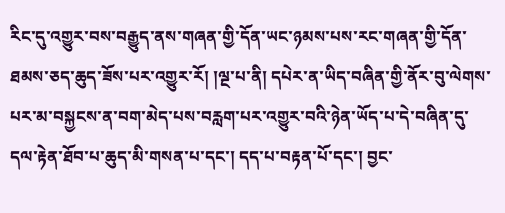རིང་དུ་འགྱུར་བས་བརྒྱུད་ནས་གཞན་གྱི་དོན་ཡང་ཉམས་པས་རང་གཞན་གྱི་དོན་ཐམས་ཅད་ཆུད་ཟོས་པར་འགྱུར་རོ། །ལྔ་པ་ནི། དཔེར་ན་ཡིད་བཞིན་གྱི་ནོར་བུ་ལེགས་པར་མ་བསྐྱངས་ན་བག་མེད་པས་བརླག་པར་འགྱུར་བའི་ཉེན་ཡོད་པ་དེ་བཞིན་དུ་དལ་རྟེན་ཐོབ་པ་ཆུད་མི་གསན་པ་དང་། དད་པ་བརྟན་པོ་དང་། བྱང་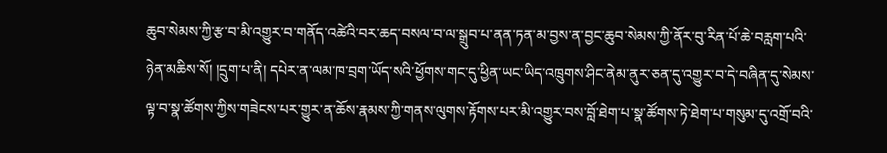ཆུབ་སེམས་ཀྱི་རྩ་བ་མི་འགྱུར་བ་གནོད་འཚེའི་བར་ཆད་བསལ་བ་ལ་སྒྲུབ་པ་ནན་ཏན་མ་བྱས་ན་བྱང་ཆུབ་སེམས་ཀྱི་ནོར་བུ་རིན་པོ་ཆེ་བརླག་པའི་ཉེན་མཆིས་སོ། །དྲུག་པ་ནི། དཔེར་ན་ལམ་ཁ་བྲག་ཡོད་སའི་ཕྱོགས་གང་དུ་ཕྱིན་ཡང་ཡིད་འཁྲུགས་ཤིང་ནེམ་ནུར་ཅན་དུ་འགྱུར་བ་དེ་བཞིན་དུ་སེམས་ལྟ་བ་སྣ་ཚོགས་ཀྱིས་གཟེངས་པར་གྱུར་ན་ཆོས་རྣམས་ཀྱི་གནས་ལུགས་རྟོགས་པར་མི་འགྱུར་བས་བློ་ཐེག་པ་སྣ་ཚོགས་ཏེ་ཐེག་པ་གསུམ་དུ་འགྲོ་བའི་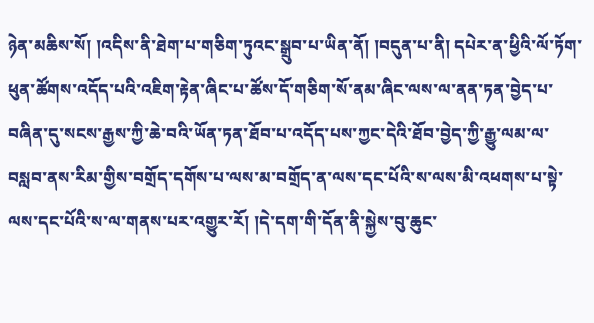ཉེན་མཆིས་སོ། །འདིས་ནི་ཐེག་པ་གཅིག་ཏུའང་སྒྲུབ་པ་ཡིན་ནོ། །བདུན་པ་ནི། དཔེར་ན་ཕྱིའི་ལོ་ཏོག་ཕུན་ཚོགས་འདོད་པའི་འཇིག་རྟེན་ཞིང་པ་ཚོས་དོ་གཅིག་སོ་ནམ་ཞིང་ལས་ལ་ནན་ཏན་བྱེད་པ་བཞིན་དུ་སངས་རྒྱས་ཀྱི་ཆེ་བའི་ཡོན་ཏན་ཐོབ་པ་འདོད་པས་ཀྱང་དེའི་ཐོབ་བྱེད་ཀྱི་རྒྱུ་ལམ་ལ་བསླབ་ནས་རིམ་གྱིས་བགྲོད་དགོས་པ་ལས་མ་བགྲོད་ན་ལས་དང་པོའི་ས་ལས་མི་འཕགས་པ་སྟེ་ལས་དང་པོའི་ས་ལ་གནས་པར་འགྱུར་རོ། །དེ་དག་གི་དོན་ནི་སྐྱེས་བུ་ཆུང་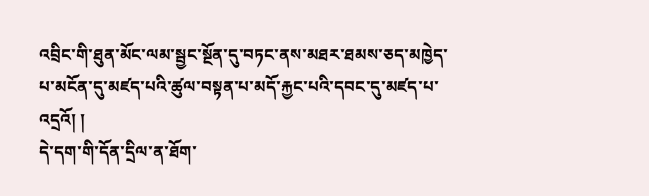འབྲིང་གི་ཐུན་མོང་ལམ་སྦྱང་སྔོན་དུ་བཏང་ནས་མཐར་ཐམས་ཅད་མཁྱེད་པ་མངོན་དུ་མཛད་པའི་ཚུལ་བསྟན་པ་མདོ་རྐྱང་པའི་དབང་དུ་མཛད་པ་འདྲའོ། །
དེ་དག་གི་དོན་དྲིལ་ན་ཐོག་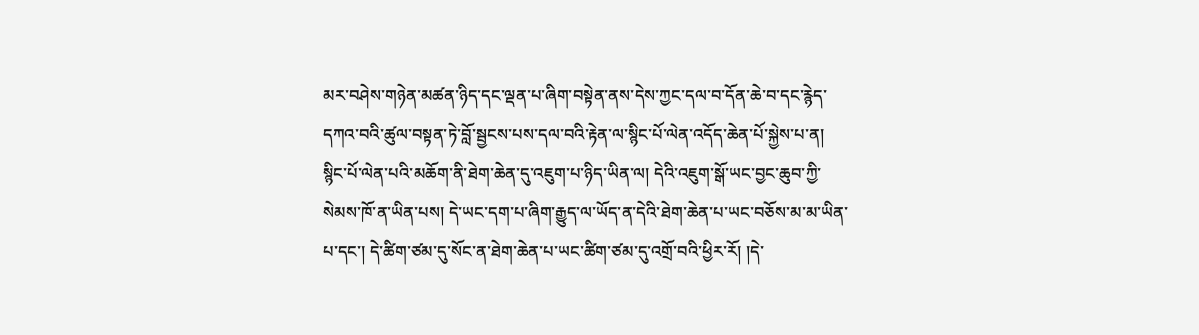མར་བཤེས་གཉེན་མཚན་ཉིད་དང་ལྡན་པ་ཞིག་བསྟེན་ནས་དེས་ཀྱང་དལ་བ་དོན་ཆེ་བ་དང་རྙེད་དཀའ་བའི་ཚུལ་བསྟན་ཏེ་བློ་སྦྱངས་པས་དལ་བའི་རྟེན་ལ་སྙིང་པོ་ལེན་འདོད་ཆེན་པོ་སྐྱེས་པ་ན། སྙིང་པོ་ལེན་པའི་མཆོག་ནི་ཐེག་ཆེན་དུ་འཇུག་པ་ཉིད་ཡིན་ལ། དེའི་འཇུག་སྒོ་ཡང་བྱང་ཆུབ་ཀྱི་སེམས་ཁོ་ན་ཡིན་པས། དེ་ཡང་དག་པ་ཞིག་རྒྱུད་ལ་ཡོད་ན་དེའི་ཐེག་ཆེན་པ་ཡང་བཅོས་མ་མ་ཡིན་པ་དང་། དེ་ཚིག་ཙམ་དུ་སོང་ན་ཐེག་ཆེན་པ་ཡང་ཚིག་ཙམ་དུ་འགྲོ་བའི་ཕྱིར་རོ། །དེ་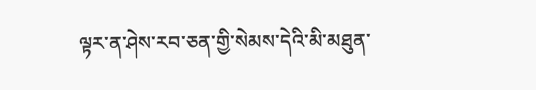ལྟར་ན་ཤེས་རབ་ཅན་གྱི་སེམས་དེའི་མི་མཐུན་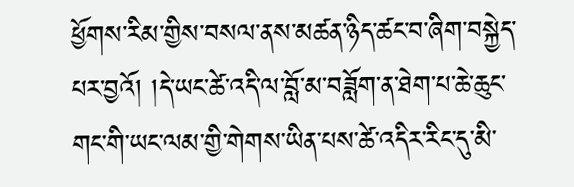ཕྱོགས་རིམ་གྱིས་བསལ་ནས་མཚན་ཉིད་ཚང་བ་ཞིག་བསྐྱེད་པར་བྱའོ། །དེ་ཡང་ཚེ་འདི་ལ་བློ་མ་བཟློག་ན་ཐེག་པ་ཆེ་ཆུང་གང་གི་ཡང་ལམ་གྱི་གེགས་ཡིན་པས་ཚེ་འདིར་རིང་དུ་མི་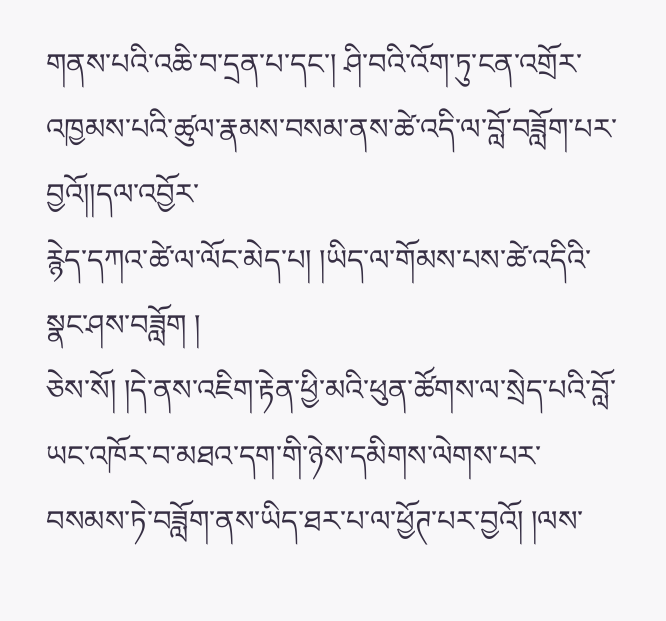གནས་པའི་འཆི་བ་དྲན་པ་དང་། ཤི་བའི་འོག་ཏུ་ངན་འགྲོར་འཁྱམས་པའི་ཚུལ་རྣམས་བསམ་ནས་ཚེ་འདི་ལ་བློ་བཟློག་པར་བྱའོ།།དལ་འབྱོར་
རྙེད་དཀའ་ཚེ་ལ་ལོང་མེད་པ། །ཡིད་ལ་གོམས་པས་ཚེ་འདིའི་སྣང་ཤས་བཟློག །
ཅེས་སོ། །དེ་ནས་འཇིག་རྟེན་ཕྱི་མའི་ཕུན་ཚོགས་ལ་སྲེད་པའི་བློ་ཡང་འཁོར་བ་མཐའ་དག་གི་ཉེས་དམིགས་ལེགས་པར་བསམས་ཏེ་བཟློག་ནས་ཡིད་ཐར་པ་ལ་ཕྱོཊ་པར་བྱའོ། །ལས་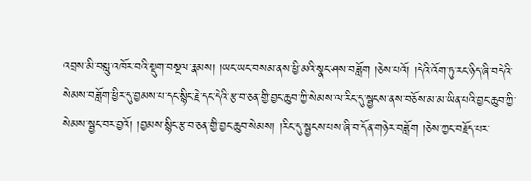འབྲས་མི་བསླུ་འཁོར་བའི་སྡུག་བསྔལ་རྣམས། །ཡང་ཡང་བསམ་ནས་ཕྱི་མའི་སྣང་ཤས་བཟློག །ཅེས་པའོ། །དེའི་འོག་ཏུ་རང་ཉིད་ཞི་བདེའི་སེམས་བཟློག་ཕྱིར་དུ་བྱམས་པ་དང་སྙིང་རྗེ་དང་དེའི་རྩ་བ་ཅན་གྱི་བྱང་ཆུབ་ཀྱི་སེམས་ལ་རིང་དུ་སྦྱངས་ནས་བཅོས་མ་མ་ཡིན་པའི་བྱང་ཆུབ་ཀྱི་སེམས་སྦྱང་བར་བྱའོ། །བྱམས་སྙིང་རྩ་བ་ཅན་གྱི་བྱང་ཆུབ་སེམས། །རིང་དུ་སྦྱངས་པས་ཞི་བ་དོན་གཉེར་བཟློག །ཅེས་ཀྱང་བརྗོད་པར་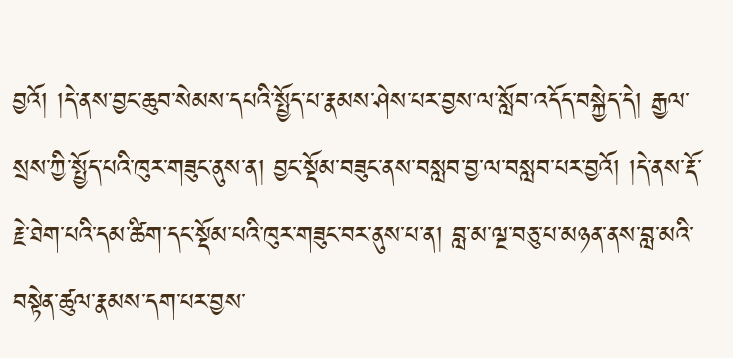བྱའོ། །དེ་ནས་བྱང་ཆུབ་སེམས་དཔའི་སྤྱོད་པ་རྣམས་ཤེས་པར་བྱས་ལ་སློབ་འདོད་བསྐྱེད་དེ། རྒྱལ་སྲས་ཀྱི་སྤྱོད་པའི་ཁུར་གཟུང་ནུས་ན། བྱང་སྡོམ་བཟུང་ནས་བསླབ་བྱ་ལ་བསླབ་པར་བྱའོ། །དེ་ནས་རྡོ་རྗེ་ཐེག་པའི་དམ་ཚིག་དང་སྡོམ་པའི་ཁུར་གཟུང་བར་ནུས་པ་ན། བླ་མ་ལྔ་བཅུ་པ་མཉན་ནས་བླ་མའི་བསྟེན་ཚུལ་རྣམས་དག་པར་བྱས་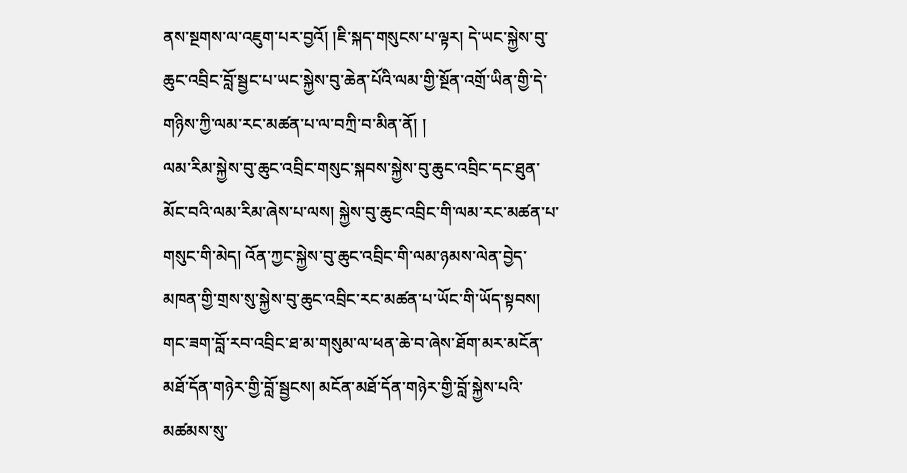ནས་སྔགས་ལ་འཇུག་པར་བྱའོ། །ཇི་སྐད་གསུངས་པ་ལྟར། དེ་ཡང་སྐྱེས་བུ་ཆུང་འབྲིང་བློ་སྦྱང་པ་ཡང་སྐྱེས་བུ་ཆེན་པོའི་ལམ་གྱི་སྔོན་འགྲོ་ཡིན་གྱི་དེ་གཉིས་ཀྱི་ལམ་རང་མཚན་པ་ལ་བཀྲི་བ་མིན་ནོ། །
ལམ་རིམ་སྐྱེས་བུ་ཆུང་འབྲིང་གསུང་སྐབས་སྐྱེས་བུ་ཆུང་འབྲིང་དང་ཐུན་མོང་བའི་ལམ་རིམ་ཞེས་པ་ལས། སྐྱེས་བུ་ཆུང་འབྲིང་གི་ལམ་རང་མཚན་པ་གསུང་གི་མེད། འོན་ཀྱང་སྐྱེས་བུ་ཆུང་འབྲིང་གི་ལམ་ཉམས་ལེན་བྱེད་མཁན་གྱི་གྲས་སུ་སྐྱེས་བུ་ཆུང་འབྲིང་རང་མཚན་པ་ཡོང་གི་ཡོད་སྟབས། གང་ཟག་བློ་རབ་འབྲིང་ཐ་མ་གསུམ་ལ་ཕན་ཆེ་བ་ཞེས་ཐོག་མར་མངོན་མཐོ་དོན་གཉེར་གྱི་བློ་སྦྱངས། མངོན་མཐོ་དོན་གཉེར་གྱི་བློ་སྐྱེས་པའི་མཚམས་སུ་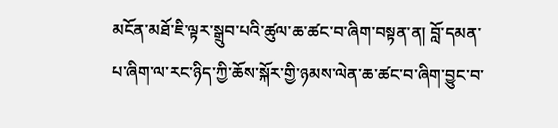མངོན་མཐོ་ཇི་ལྟར་སྒྲུབ་པའི་ཚུལ་ཆ་ཚང་བ་ཞིག་བསྟན་ན། བློ་དམན་པ་ཞིག་ལ་རང་ཉིད་ཀྱི་ཆོས་སྐོར་གྱི་ཉམས་ལེན་ཆ་ཚང་བ་ཞིག་བྱུང་བ་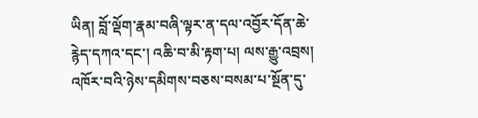ཡིན། བློ་ལྡོག་རྣམ་བཞི་ལྟར་ན་དལ་འབྱོར་དོན་ཆེ་རྙེད་དཀའ་དང་། འཆི་བ་མི་རྟག་པ། ལས་རྒྱུ་འབྲས། འཁོར་བའི་ཉེས་དམིགས་བཅས་བསམ་པ་སྔོན་དུ་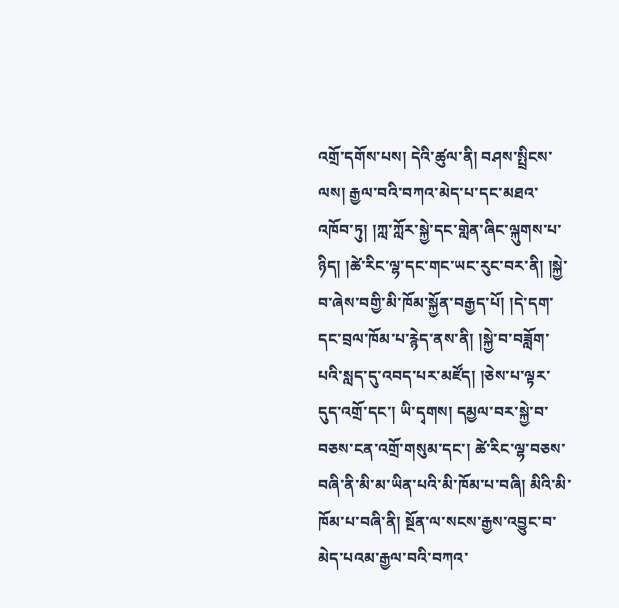འགྲོ་དགོས་པས། དེའི་ཚུལ་ནི། བཤས་སྤྲིངས་ལས། རྒྱལ་བའི་བཀའ་མེད་པ་དང་མཐའ་འཁོབ་ཏུ། །ཀླ་ཀློར་སྐྱེ་དང་གླེན་ཞིང་ལྐུགས་པ་ཉིད། །ཚེ་རིང་ལྷ་དང་གང་ཡང་རུང་བར་ནི། །སྐྱེ་བ་ཞེས་བགྱི་མི་ཁོམ་སྐྱོན་བརྒྱད་པོ། །དེ་དག་དང་བྲལ་ཁོམ་པ་རྙེད་ནས་ནི། །སྐྱེ་བ་བཟློག་པའི་སླད་དུ་འབད་པར་མཛོད། །ཅེས་པ་ལྟར་དུད་འགྲོ་དང་། ཡི་དྭགས། དམྱལ་བར་སྐྱེ་བ་བཅས་ངན་འགྲོ་གསུམ་དང་། ཚེ་རིང་ལྷ་བཅས་བཞི་ནི་མི་མ་ཡིན་པའི་མི་ཁོམ་པ་བཞི། མིའི་མི་ཁོམ་པ་བཞི་ནི། སྔོན་ལ་སངས་རྒྱས་འབྱུང་བ་མེད་པའམ་རྒྱལ་བའི་བཀའ་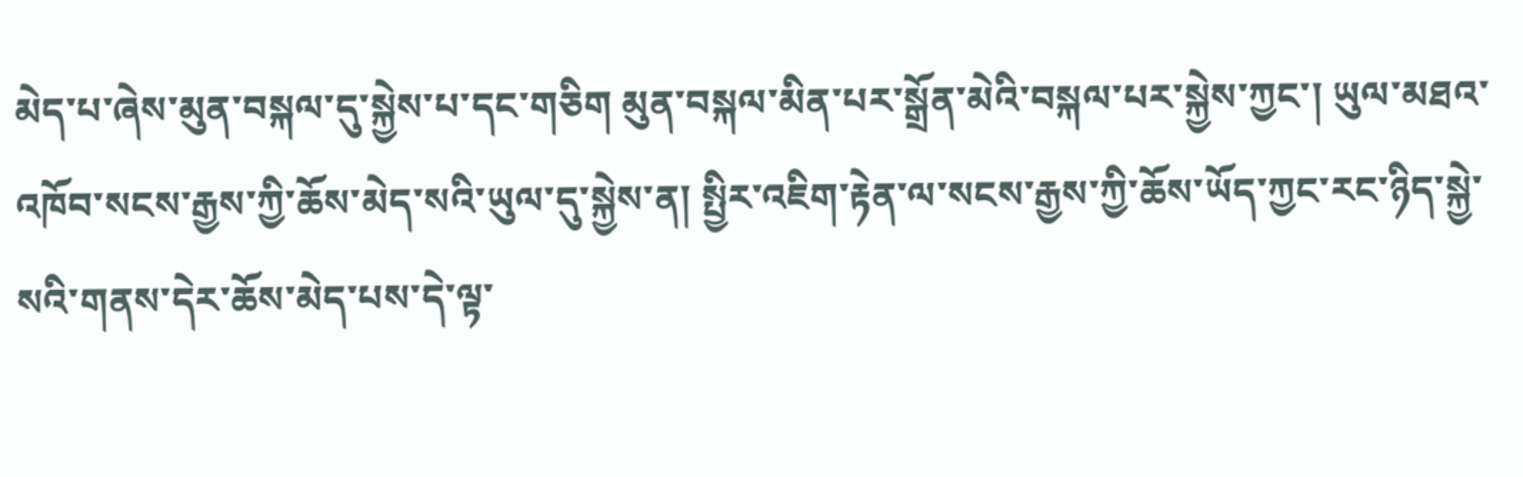མེད་པ་ཞེས་མུན་བསྐལ་དུ་སྐྱེས་པ་དང་གཅིག མུན་བསྐལ་མིན་པར་སྒྲོན་མེའི་བསྐལ་པར་སྐྱེས་ཀྱང་། ཡུལ་མཐའ་འཁོབ་སངས་རྒྱས་ཀྱི་ཆོས་མེད་སའི་ཡུལ་དུ་སྐྱེས་ན། སྤྱིར་འཇིག་རྟེན་ལ་སངས་རྒྱས་ཀྱི་ཆོས་ཡོད་ཀྱང་རང་ཉིད་སྐྱེ་སའི་གནས་དེར་ཆོས་མེད་པས་དེ་ལྟ་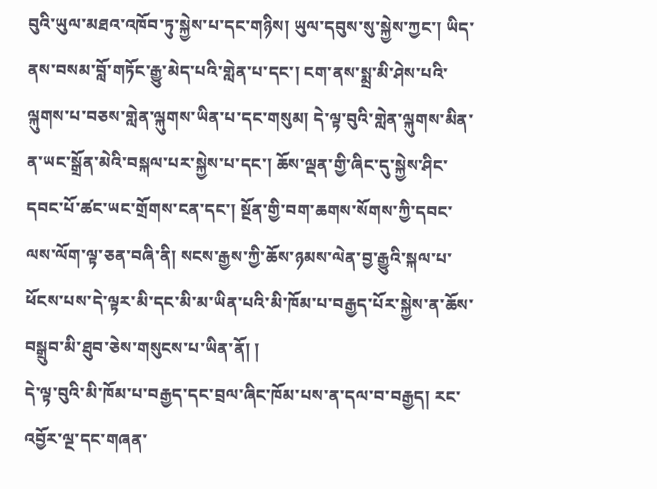བུའི་ཡུལ་མཐའ་འཁོབ་ཏུ་སྐྱེས་པ་དང་གཉིས། ཡུལ་དབུས་སུ་སྐྱེས་ཀྱང་། ཡིད་ནས་བསམ་བློ་གཏོང་རྒྱུ་མེད་པའི་གླེན་པ་དང་། ངག་ནས་སྨྲ་མི་ཤེས་པའི་ལྐུགས་པ་བཅས་གླེན་ལྐུགས་ཡིན་པ་དང་གསུམ། དེ་ལྟ་བུའི་གླེན་ལྐུགས་མིན་ན་ཡང་སྒྲོན་མེའི་བསྐལ་པར་སྐྱེས་པ་དང་། ཆོས་ལྡན་གྱི་ཞིང་དུ་སྐྱེས་ཤིང་དབང་པོ་ཚང་ཡང་གྲོགས་ངན་དང་། སྔོན་གྱི་བག་ཆགས་སོགས་ཀྱི་དབང་ལས་ལོག་ལྟ་ཅན་བཞི་ནི། སངས་རྒྱས་ཀྱི་ཆོས་ཉམས་ལེན་བྱ་རྒྱུའི་སྐལ་པ་ཕོངས་པས་དེ་ལྟར་མི་དང་མི་མ་ཡིན་པའི་མི་ཁོམ་པ་བརྒྱད་པོར་སྐྱེས་ན་ཆོས་བསྒྲུབ་མི་ཐུབ་ཅེས་གསུངས་པ་ཡིན་ནོ། །
དེ་ལྟ་བུའི་མི་ཁོམ་པ་བརྒྱད་དང་བྲལ་ཞིང་ཁོམ་པས་ན་དལ་བ་བརྒྱད། རང་འབྱོར་ལྔ་དང་གཞན་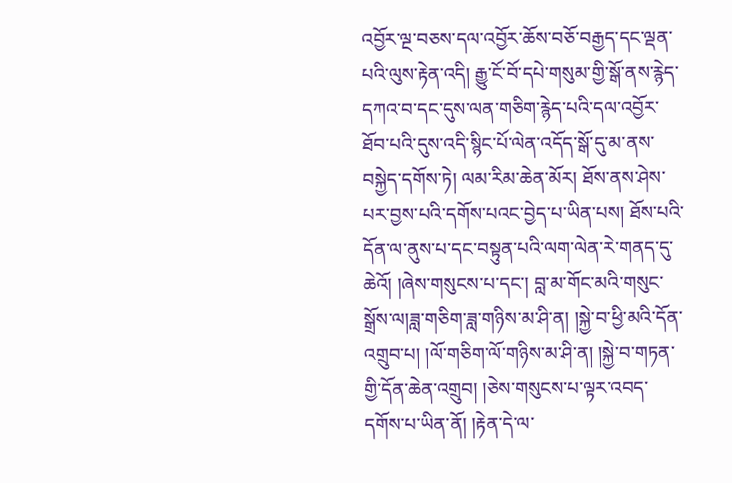འབྱོར་ལྔ་བཅས་དལ་འབྱོར་ཆོས་བཅོ་བརྒྱད་དང་ལྡན་པའི་ལུས་རྟེན་འདི། རྒྱུ་ངོ་བོ་དཔེ་གསུམ་གྱི་སྒོ་ནས་རྙེད་དཀའ་བ་དང་དུས་ལན་གཅིག་རྙེད་པའི་དལ་འབྱོར་ཐོབ་པའི་དུས་འདི་སྙིང་པོ་ལེན་འདོད་སྒོ་དུ་མ་ནས་བསྐྱེད་དགོས་ཏེ། ལམ་རིམ་ཆེན་མོར། ཐོས་ནས་ཤེས་པར་བྱས་པའི་དགོས་པའང་བྱེད་པ་ཡིན་པས། ཐོས་པའི་དོན་ལ་ནུས་པ་དང་བསྟུན་པའི་ལག་ལེན་རེ་གནད་དུ་ཆེའོ། །ཞེས་གསུངས་པ་དང་། བླ་མ་གོང་མའི་གསུང་སྒྲོས་ལ།ཟླ་གཅིག་ཟླ་གཉིས་མ་ཤི་ན། །སྐྱེ་བ་ཕྱི་མའི་དོན་འགྲུབ་པ། །ལོ་གཅིག་ལོ་གཉིས་མ་ཤི་ན། །སྐྱེ་བ་གཏན་གྱི་དོན་ཆེན་འགྲུབ། །ཅེས་གསུངས་པ་ལྟར་འབད་དགོས་པ་ཡིན་ནོ། །རྟེན་དེ་ལ་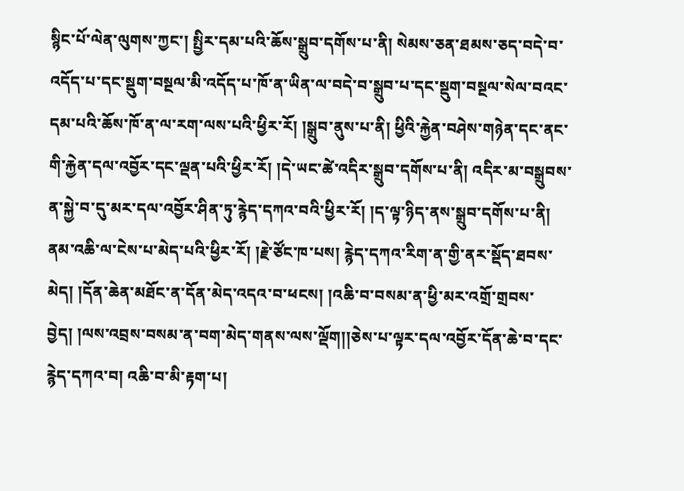སྙིང་པོ་ལེན་ལུགས་ཀྱང་། སྤྱིར་དམ་པའི་ཆོས་སྒྲུབ་དགོས་པ་ནི། སེམས་ཅན་ཐམས་ཅད་བདེ་བ་འདོད་པ་དང་སྡུག་བསྔལ་མི་འདོད་པ་ཁོ་ན་ཡིན་ལ་བདེ་བ་སྒྲུབ་པ་དང་སྡུག་བསྔལ་སེལ་བའང་དམ་པའི་ཆོས་ཁོ་ན་ལ་རག་ལས་པའི་ཕྱིར་རོ། །སྒྲུབ་ནུས་པ་ནི། ཕྱིའི་རྐྱེན་བཤེས་གཉེན་དང་ནང་གི་རྐྱེན་དལ་འབྱོར་དང་ལྡན་པའི་ཕྱིར་རོ། །དེ་ཡང་ཚེ་འདིར་སྒྲུབ་དགོས་པ་ནི། འདིར་མ་བསྒྲུབས་ན་སྐྱེ་བ་དུ་མར་དལ་འབྱོར་ཤིན་ཏུ་རྙེད་དཀའ་བའི་ཕྱིར་རོ། །ད་ལྟ་ཉིད་ནས་སྒྲུབ་དགོས་པ་ནི། ནམ་འཆི་ལ་ངེས་པ་མེད་པའི་ཕྱིར་རོ། །རྗེ་ཙོང་ཁ་པས། རྙེད་དཀའ་རིག་ན་གྱི་ནར་སྡོད་ཐབས་མེད། །དོན་ཆེན་མཐོང་ན་དོན་མེད་འདའ་བ་ཕངས། །འཆི་བ་བསམ་ན་ཕྱི་མར་འགྲོ་གྲབས་བྱེད། །ལས་འབྲས་བསམ་ན་བག་མེད་གནས་ལས་ལྡོག།།ཅེས་པ་ལྟར་དལ་འབྱོར་དོན་ཆེ་བ་དང་རྙེད་དཀའ་བ། འཆི་བ་མི་རྟག་པ།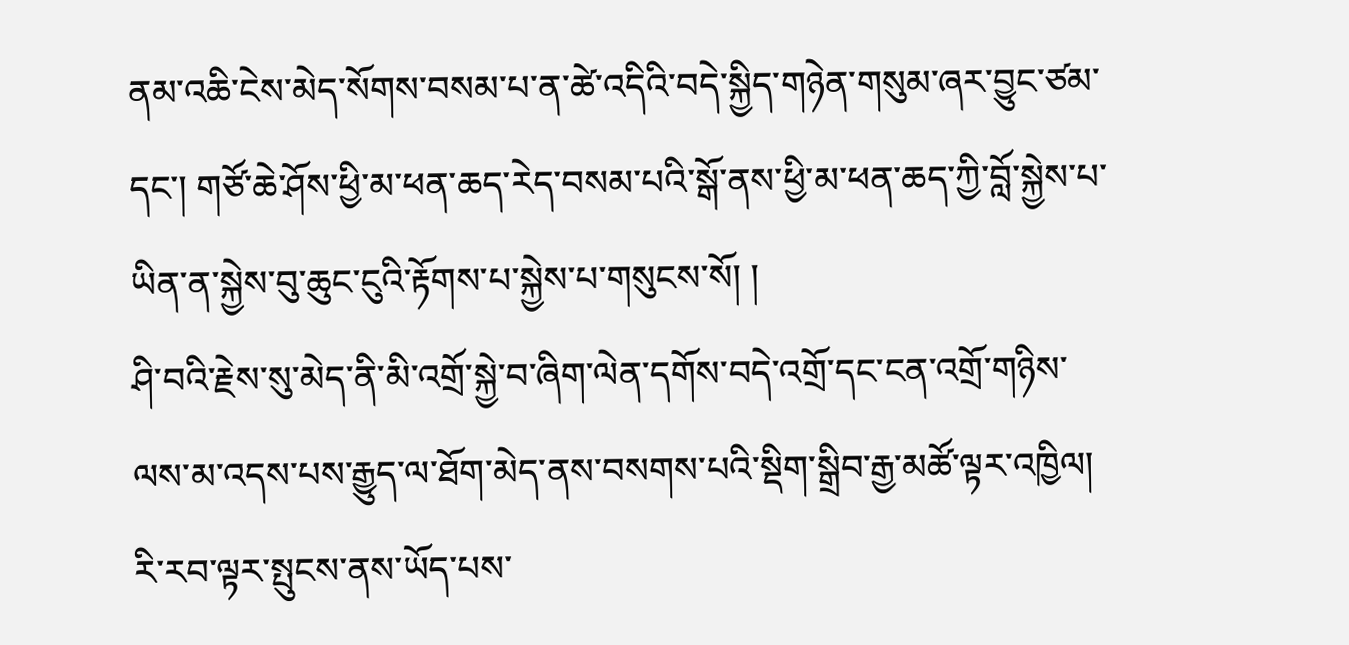ནམ་འཆི་ངེས་མེད་སོགས་བསམ་པ་ན་ཚེ་འདིའི་བདེ་སྐྱིད་གཉེན་གསུམ་ཞར་བྱུང་ཙམ་དང་། གཙོ་ཆེ་ཤོས་ཕྱི་མ་ཕན་ཆད་རེད་བསམ་པའི་སྒོ་ནས་ཕྱི་མ་ཕན་ཆད་ཀྱི་བློ་སྐྱེས་པ་ཡིན་ན་སྐྱེས་བུ་ཆུང་ངུའི་རྟོགས་པ་སྐྱེས་པ་གསུངས་སོ། །
ཤི་བའི་རྗེས་སུ་མེད་ནི་མི་འགྲོ་སྐྱེ་བ་ཞིག་ལེན་དགོས་བདེ་འགྲོ་དང་ངན་འགྲོ་གཉིས་ལས་མ་འདས་པས་རྒྱུད་ལ་ཐོག་མེད་ནས་བསགས་པའི་སྡིག་སྒྲིབ་རྒྱ་མཚོ་ལྟར་འཁྱིལ། རི་རབ་ལྟར་སྤུངས་ནས་ཡོད་པས་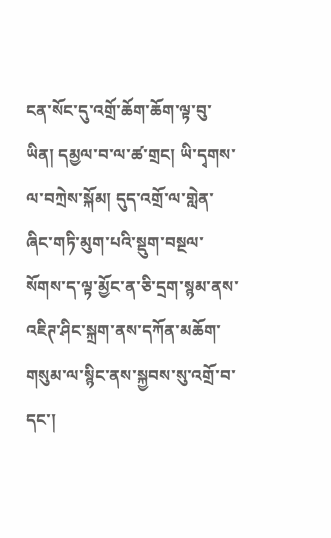ངན་སོང་དུ་འགྲོ་ཆོག་ཆོག་ལྟ་བུ་ཡིན། དམྱལ་བ་ལ་ཚ་གྲང། ཡི་དྭགས་ལ་བཀྲེས་སྐོམ། དུད་འགྲོ་ལ་གླེན་ཞིང་གཏི་མུག་པའི་སྡུག་བསྔལ་སོགས་ད་ལྟ་མྱོང་ན་ཅི་དྲག་སྙམ་ནས་འཇིཊ་ཤིང་སྐྲག་ནས་དཀོན་མཆོག་གསུམ་ལ་སྙིང་ནས་སྐྱབས་སུ་འགྲོ་བ་དང་།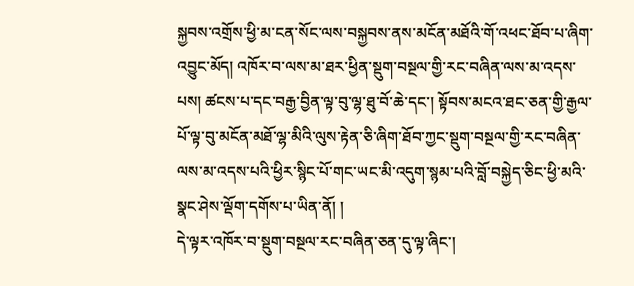སྐྱབས་འགྲོས་ཕྱི་མ་ངན་སོང་ལས་བསྐྱབས་ནས་མངོན་མཐོའི་གོ་འཕང་ཐོབ་པ་ཞིག་འབྱུང་མོད། འཁོར་བ་ལས་མ་ཐར་ཕྱིན་སྡུག་བསྔལ་གྱི་རང་བཞིན་ལས་མ་འདས་པས། ཚངས་པ་དང་བརྒྱ་བྱིན་ལྟ་བུ་ལྷ་ཐུ་བོ་ཆེ་དང་། སྟོབས་མངའ་ཐང་ཅན་གྱི་རྒྱལ་པོ་ལྟ་བུ་མངོན་མཐོ་ལྷ་མིའི་ལུས་རྟེན་ཅི་ཞིག་ཐོབ་ཀྱང་སྡུག་བསྔལ་གྱི་རང་བཞིན་ལས་མ་འདས་པའི་ཕྱིར་སྙིང་པོ་གང་ཡང་མི་འདུག་སྙམ་པའི་བློ་བསྐྱེད་ཅིང་ཕྱི་མའི་སྣང་ཤེས་ལྡོག་དགོས་པ་ཡིན་ནོ། །
དེ་ལྟར་འཁོར་བ་སྡུག་བསྔལ་རང་བཞིན་ཅན་དུ་ལྟ་ཞིང་།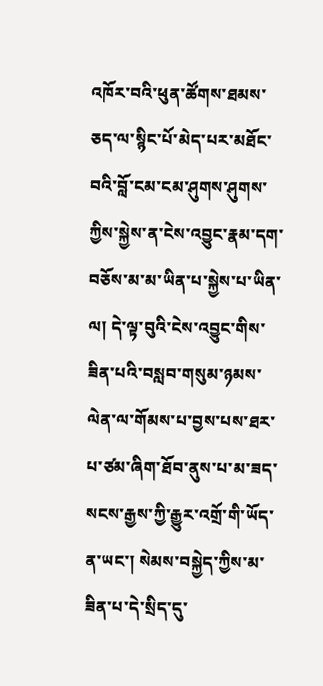འཁོར་བའི་ཕུན་ཚོགས་ཐམས་ཅད་ལ་སྙིང་པོ་མེད་པར་མཐོང་བའི་བློ་ངམ་ངམ་ཤུགས་ཤུགས་ཀྱིས་སྐྱེས་ན་ངེས་འབྱུང་རྣམ་དག་བཅོས་མ་མ་ཡིན་པ་སྐྱེས་པ་ཡིན་ལ། དེ་ལྟ་བུའི་ངེས་འབྱུང་གིས་ཟིན་པའི་བསླབ་གསུམ་ཉམས་ལེན་ལ་གོམས་པ་བྱས་པས་ཐར་པ་ཙམ་ཞིག་ཐོབ་ནུས་པ་མ་ཟད་སངས་རྒྱས་ཀྱི་རྒྱུར་འགྲོ་གི་ཡོད་ན་ཡང་། སེམས་བསྐྱེད་ཀྱིས་མ་ཟིན་པ་དེ་སྲིད་དུ་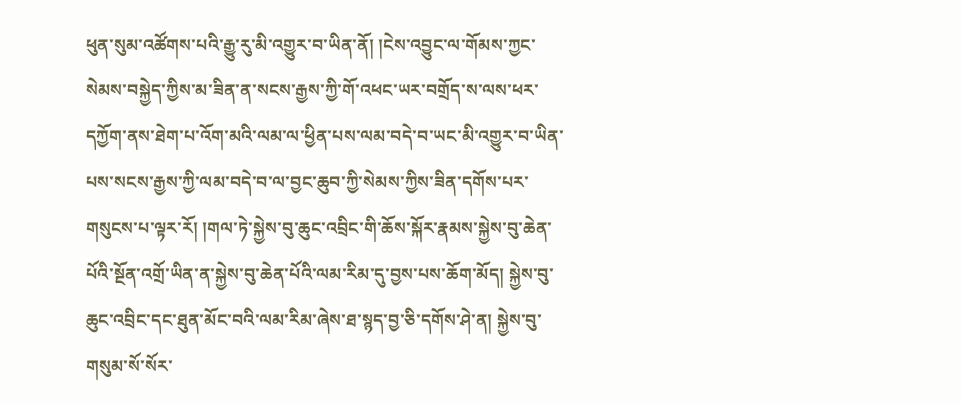ཕུན་སུམ་འཚོགས་པའི་རྒྱུ་རུ་མི་འགྱུར་བ་ཡིན་ནོ། །ངེས་འབྱུང་ལ་གོམས་ཀྱང་སེམས་བསྐྱེད་ཀྱིས་མ་ཟིན་ན་སངས་རྒྱས་ཀྱི་གོ་འཕང་ཡར་བགྲོད་ས་ལས་ཕར་དཀྱོག་ནས་ཐེག་པ་འོག་མའི་ལམ་ལ་ཕྱིན་པས་ལམ་བདེ་བ་ཡང་མི་འགྱུར་བ་ཡིན་པས་སངས་རྒྱས་ཀྱི་ལམ་བདེ་བ་ལ་བྱང་ཆུབ་ཀྱི་སེམས་ཀྱིས་ཟིན་དགོས་པར་གསུངས་པ་ལྟར་རོ། །གལ་ཏེ་སྐྱེས་བུ་ཆུང་འབྲིང་གི་ཆོས་སྐོར་རྣམས་སྐྱེས་བུ་ཆེན་པོའི་སྔོན་འགྲོ་ཡིན་ན་སྐྱེས་བུ་ཆེན་པོའི་ལམ་རིམ་དུ་བྱས་པས་ཆོག་མོད། སྐྱེས་བུ་ཆུང་འབྲིང་དང་ཐུན་མོང་བའི་ལམ་རིམ་ཞེས་ཐ་སྙད་བྱ་ཅི་དགོས་ཤེ་ན། སྐྱེས་བུ་གསུམ་སོ་སོར་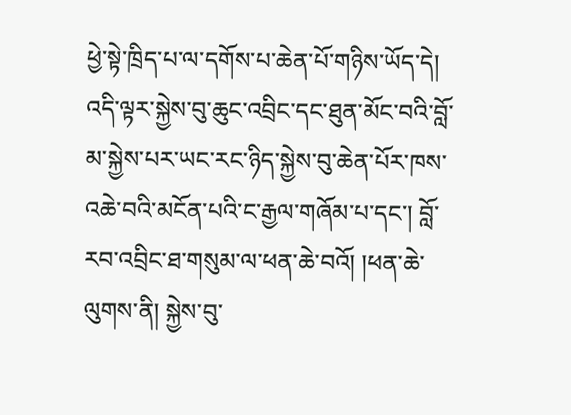ཕྱེ་སྟེ་ཁྲིད་པ་ལ་དགོས་པ་ཆེན་པོ་གཉིས་ཡོད་དེ། འདི་ལྟར་སྐྱེས་བུ་ཆུང་འབྲིང་དང་ཐུན་མོང་བའི་བློ་མ་སྐྱེས་པར་ཡང་རང་ཉིད་སྐྱེས་བུ་ཆེན་པོར་ཁས་འཆེ་བའི་མངོན་པའི་ང་རྒྱལ་གཞོམ་པ་དང་། བློ་རབ་འབྲིང་ཐ་གསུམ་ལ་ཕན་ཆེ་བའོ། །ཕན་ཆེ་ལུགས་ནི། སྐྱེས་བུ་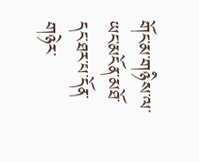གོང་མ་གཉིས་ལ་ཡང་མངོན་མཐོ་དང་ཐར་པ་དོན་གཉེར་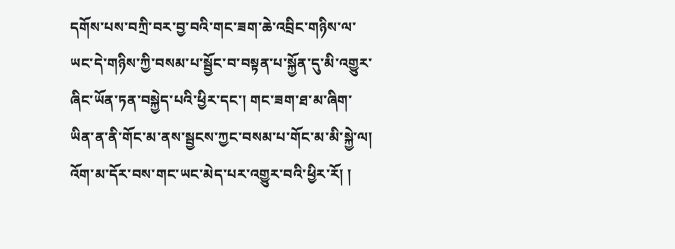དགོས་པས་བཀྲི་བར་བྱ་བའི་གང་ཟག་ཆེ་འབྲིང་གཉིས་ལ་ཡང་དེ་གཉིས་ཀྱི་བསམ་པ་སྦྱོང་བ་བསྟན་པ་སྐྱོན་དུ་མི་འགྱུར་ཞིང་ཡོན་ཏན་བསྐྱེད་པའི་ཕྱིར་དང་། གང་ཟག་ཐ་མ་ཞིག་ཡིན་ན་ནི་གོང་མ་ནས་སྦྱངས་ཀྱང་བསམ་པ་གོང་མ་མི་སྐྱེ་ལ། འོག་མ་དོར་བས་གང་ཡང་མེད་པར་འགྱུར་བའི་ཕྱིར་རོ། །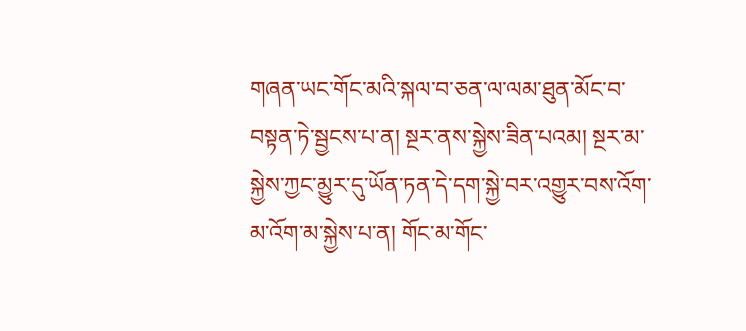གཞན་ཡང་གོང་མའི་སྐལ་བ་ཅན་ལ་ལམ་ཐུན་མོང་བ་བསྟན་ཏེ་སྦྱངས་པ་ན། སྔར་ནས་སྐྱེས་ཟིན་པའམ། སྔར་མ་སྐྱེས་ཀྱང་མྱུར་དུ་ཡོན་ཏན་དེ་དག་སྐྱེ་བར་འགྱུར་བས་འོག་མ་འོག་མ་སྐྱེས་པ་ན། གོང་མ་གོང་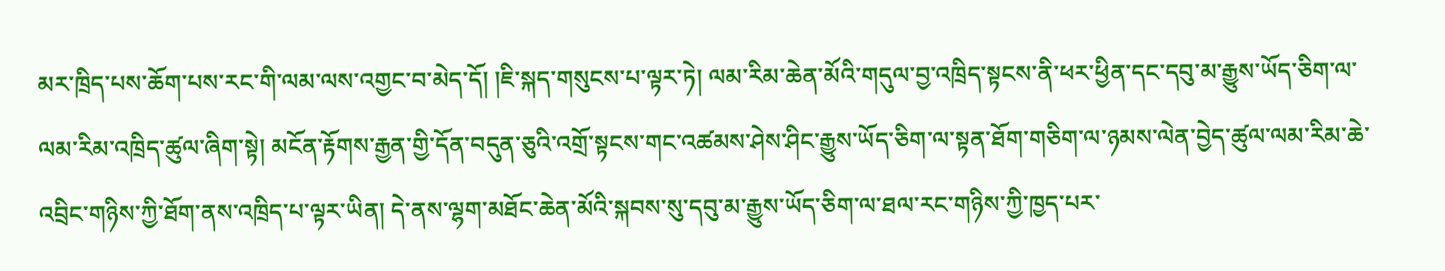མར་ཁྲིད་པས་ཆོག་པས་རང་གི་ལམ་ལས་འགྱང་བ་མེད་དོ། །ཇི་སྐད་གསུངས་པ་ལྟར་ཏེ། ལམ་རིམ་ཆེན་མོའི་གདུལ་བྱ་འཁྲིད་སྟངས་ནི་ཕར་ཕྱིན་དང་དབུ་མ་རྒྱུས་ཡོད་ཅིག་ལ་ལམ་རིམ་འཁྲིད་ཚུལ་ཞིག་སྟེ། མངོན་རྟོགས་རྒྱན་གྱི་དོན་བདུན་ཅུའི་འགྲོ་སྟངས་གང་འཚམས་ཤེས་ཤིང་རྒྱུས་ཡོད་ཅིག་ལ་སྟན་ཐོག་གཅིག་ལ་ཉམས་ལེན་བྱེད་ཚུལ་ལམ་རིམ་ཆེ་འབྲིང་གཉིས་ཀྱི་ཐོག་ནས་འཁྲིད་པ་ལྟར་ཡིན། དེ་ནས་ལྷག་མཐོང་ཆེན་མོའི་སྐབས་སུ་དབུ་མ་རྒྱུས་ཡོད་ཅིག་ལ་ཐལ་རང་གཉིས་ཀྱི་ཁྱད་པར་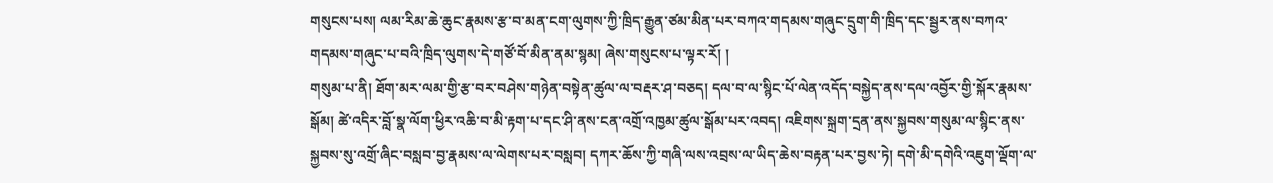གསུངས་པས། ལམ་རིམ་ཆེ་ཆུང་རྣམས་རྩ་བ་མན་ངག་ལུགས་ཀྱི་ཁྲིད་རྒྱུན་ཙམ་མིན་པར་བཀའ་གདམས་གཞུང་དྲུག་གི་ཁྲིད་དང་སྦྱར་ནས་བཀའ་གདམས་གཞུང་པ་བའི་ཁྲིད་ལུགས་དེ་གཙོ་བོ་མིན་ནམ་སྙམ། ཞེས་གསུངས་པ་ལྟར་རོ། །
གསུམ་པ་ནི། ཐོག་མར་ལམ་གྱི་རྩ་བར་བཤེས་གཉེན་བསྟེན་ཚུལ་ལ་བརྡར་ཤ་བཅད། དལ་བ་ལ་སྙིང་པོ་ལེན་འདོད་བསྐྱེད་ནས་དལ་འབྱོར་གྱི་སྐོར་རྣམས་སྒོམ། ཚེ་འདིར་བློ་སྣ་ལོག་ཕྱིར་འཆི་བ་མི་རྟག་པ་དང་ཤི་ནས་ངན་འགྲོ་འཁྱམ་ཚུལ་སྒོམ་པར་འབད། འཇིགས་སྐྲག་དྲན་ནས་སྐྱབས་གསུམ་ལ་སྙིང་ནས་སྐྱབས་སུ་འགྲོ་ཞིང་བསླབ་བྱ་རྣམས་ལ་ལེགས་པར་བསླབ། དཀར་ཆོས་ཀྱི་གཞི་ལས་འབྲས་ལ་ཡིད་ཆེས་བརྟན་པར་བྱས་ཏེ། དགེ་མི་དགེའི་འཇུག་ལྡོག་ལ་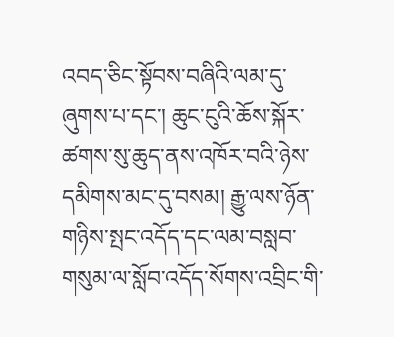འབད་ཅིང་སྟོབས་བཞིའི་ལམ་དུ་ཞུགས་པ་དང་། ཆུང་ངུའི་ཆོས་སྐོར་ཚགས་སུ་ཆུད་ནས་འཁོར་བའི་ཉེས་དམིགས་མང་དུ་བསམ། རྒྱུ་ལས་ཉོན་གཉིས་སྤང་འདོད་དང་ལམ་བསླབ་གསུམ་ལ་སློབ་འདོད་སོགས་འབྲིང་གི་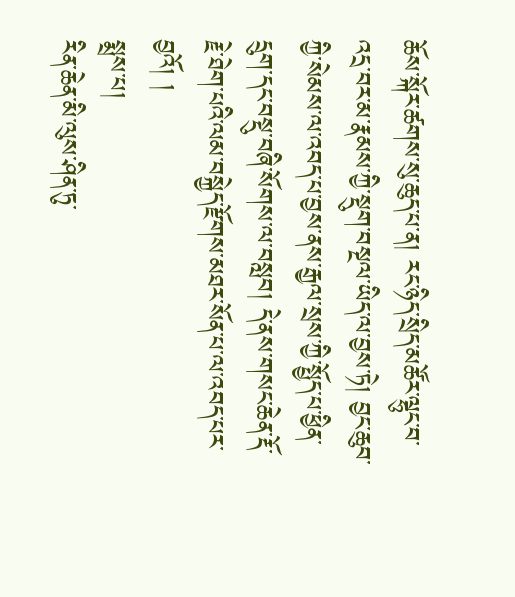ཆོས་སྐོར་ཚགས་སུ་ཆུད་པ་ན། རང་ཉིད་སྲིད་མཚོར་ལྷུང་བ་འདྲ་བར་མ་རྣམས་ཀྱི་སྡུག་བསྔལ་ཡིད་ལ་བྱས་ཏེ། བྱང་ཆུབ་ཀྱི་སེམས་ལ་འབད་པ་བྱས་ནས་རྒྱལ་སྲས་ཀྱི་སྤྱོད་པ་ཕྱིན་དྲུག་དང་བསྡུ་བཞི་སོགས་ལ་བསླབ། དེ་ནས་གསང་ཆེན་རྡོ་རྗེ་ཐེག་པའི་ལམ་བསྐྱེད་རྫོགས་མཐར་སོན་པ་ལ་འབད་པར་བྱའོ། །
སྨྲས་པ།
རིན་ཆེན་མི་ལུས་ཤིན་ཏུ་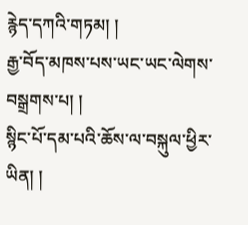རྙེད་དཀའི་གཏམ། །
རྒྱ་བོད་མཁས་པས་ཡང་ཡང་ལེགས་བསྒྲགས་པ། །
སྙིང་པོ་དམ་པའི་ཆོས་ལ་བསྐུལ་ཕྱིར་ཡིན། །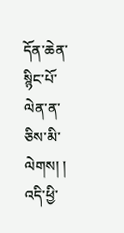དོན་ཆེན་སྙིང་པོ་ལེན་ན་ཅིས་མི་ལེགས། །
འདི་ཕྱི་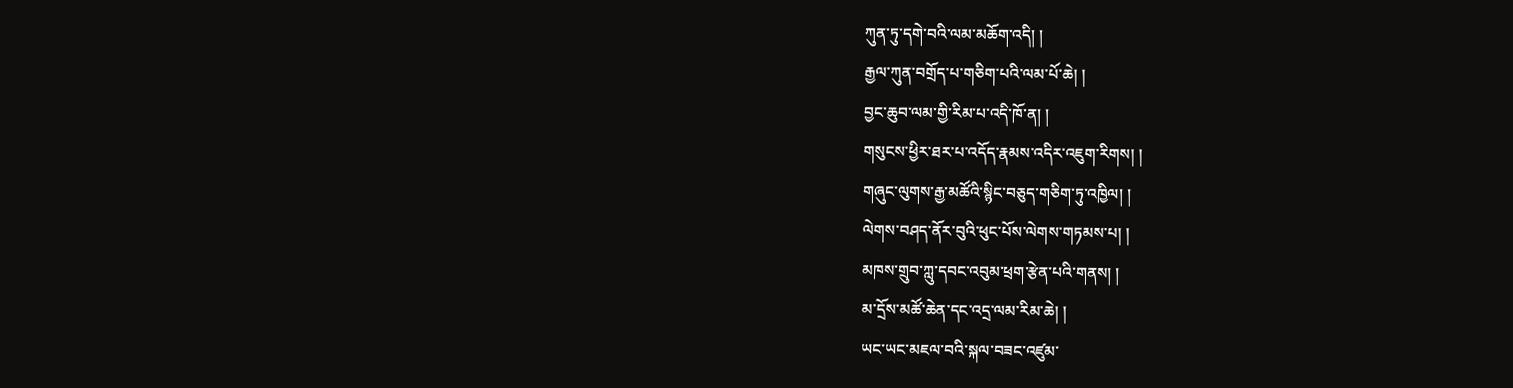ཀུན་ཏུ་དགེ་བའི་ལམ་མཆོག་འདི། །
རྒྱལ་ཀུན་བགྲོད་པ་གཅིག་པའི་ལམ་པོ་ཆེ། །
བྱང་ཆུབ་ལམ་གྱི་རིམ་པ་འདི་ཁོ་ན། །
གསུངས་ཕྱིར་ཐར་པ་འདོད་རྣམས་འདིར་འཇུག་རིགས། །
གཞུང་ལུགས་རྒྱ་མཚོའི་སྙིང་བཅུད་གཅིག་ཏུ་འཁྱིལ། །
ལེགས་བཤད་ནོར་བུའི་ཕུང་པོས་ལེགས་གཏམས་པ། །
མཁས་གྲུབ་ཀླུ་དབང་འབུམ་ཕྲག་རྩེན་པའི་གནས། །
མ་དྲོས་མཚོ་ཆེན་དང་འདྲ་ལམ་རིམ་ཆེ། །
ཡང་ཡང་མཇལ་བའི་སྐལ་བཟང་འཛུམ་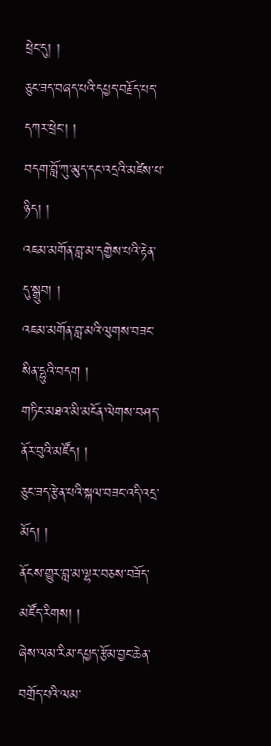ཕྲེང་དུ། །
ཅུང་ཟད་བཞད་པའི་དཔྱད་བརྗོད་པད་དཀར་ཕྲེང་། །
བདག་བློ་ཀུ་མུད་དང་འདྲའི་མཛེས་པ་ཉིད། །
འཇམ་མགོན་བླ་མ་དགྱེས་པའི་རྟེན་དུ་སྒྲུབ། །
འཇམ་མགོན་བླ་མའི་ལུགས་བཟང་སིན་དྷུའི་བདག །
གཏིང་མཐའ་མི་མངོན་ལེགས་བཤད་ནོར་བུའི་མཛོད། །
ཅུང་ཟད་རྩེན་པའི་སྐལ་བཟང་འདི་འདྲ་མོད། །
ནོངས་གྱུར་བླ་མ་ལྷར་བཅས་བཟོད་མཛོད་རིགས། །
ཞེས་ལམ་རིམ་དཔྱད་རྩོམ་བྱང་ཆེན་བགྲོད་པའི་ལམ་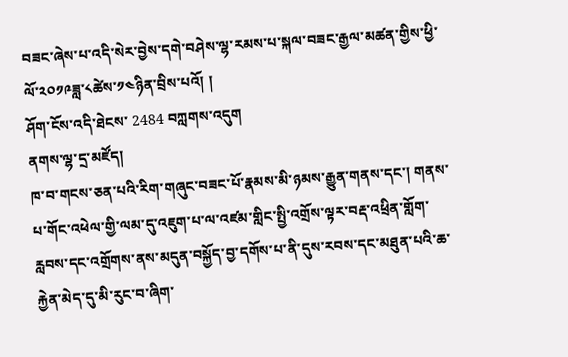བཟང་ཞེས་པ་འདི་སེར་བྱེས་དགེ་བཤེས་ལྷ་རམས་པ་སྐལ་བཟང་རྒྱལ་མཚན་གྱིས་ཕྱི་ལོ་༢༠༡༩ཟླ་༨ཚེས་༡༤ཉིན་བྲིས་པའོ། །
ཤོག་ངོས་འདི་ཐེངས་ 2484 བཀླགས་འདུག
ནགས་ལྷ་དྲ་མཛོད།
ཁ་བ་གངས་ཅན་པའི་རིག་གཞུང་བཟང་པོ་རྣམས་མི་ཉམས་རྒྱུན་གནས་དང་། གནས་པ་གོང་འཕེལ་གྱི་ལམ་དུ་འཇུག་པ་ལ་འཛམ་གླིང་སྤྱི་འགྲོས་ལྟར་བརྡ་འཕྲིན་གློག་རླབས་དང་འགྲོགས་ནས་མདུན་བསྐྱོད་བྱ་དགོས་པ་ནི་དུས་རབས་དང་མཐུན་པའི་ཆ་རྐྱེན་མེད་དུ་མི་རུང་བ་ཞིག་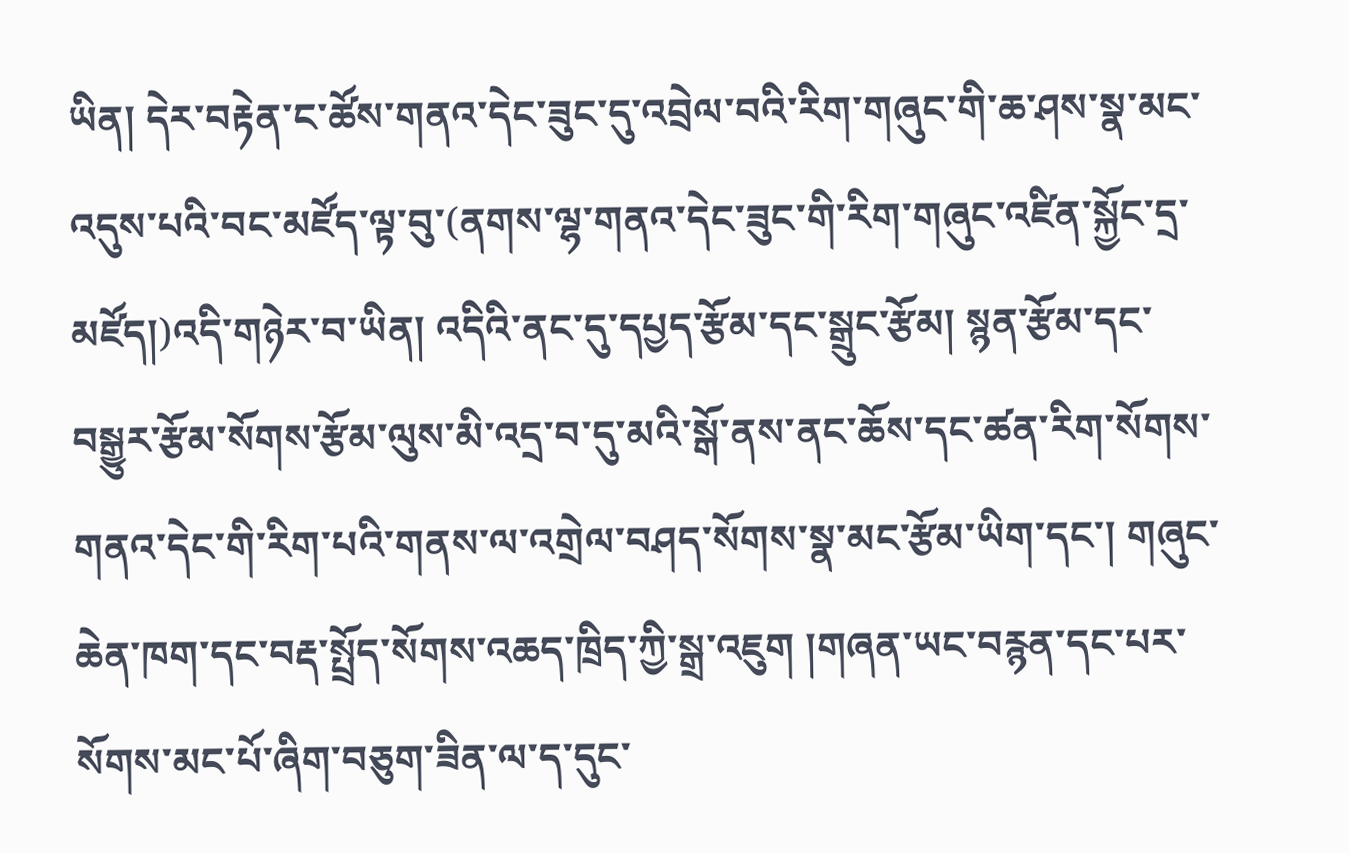ཡིན། དེར་བརྟེན་ང་ཚོས་གནའ་དེང་ཟུང་དུ་འབྲེལ་བའི་རིག་གཞུང་གི་ཆ་ཤས་སྣ་མང་འདུས་པའི་བང་མཛོད་ལྟ་བུ་(ནགས་ལྷ་གནའ་དེང་ཟུང་གི་རིག་གཞུང་འཛིན་སྐྱོང་དྲ་མཛོད།)འདི་གཉེར་བ་ཡིན། འདིའི་ནང་དུ་དཔྱད་རྩོམ་དང་སྒྲུང་རྩོམ། སྙན་རྩོམ་དང་བསྒྱུར་རྩོམ་སོགས་རྩོམ་ལུས་མི་འདྲ་བ་དུ་མའི་སྒོ་ནས་ནང་ཆོས་དང་ཚན་རིག་སོགས་གནའ་དེང་གི་རིག་པའི་གནས་ལ་འགྲེལ་བཤད་སོགས་སྣ་མང་རྩོམ་ཡིག་དང་། གཞུང་ཆེན་ཁག་དང་བརྡ་སྤྲོད་སོགས་འཆད་ཁྲིད་ཀྱི་སྒྲ་འཇུག །གཞན་ཡང་བརྙན་དང་པར་སོགས་མང་པོ་ཞིག་བཅུག་ཟིན་ལ་ད་དུང་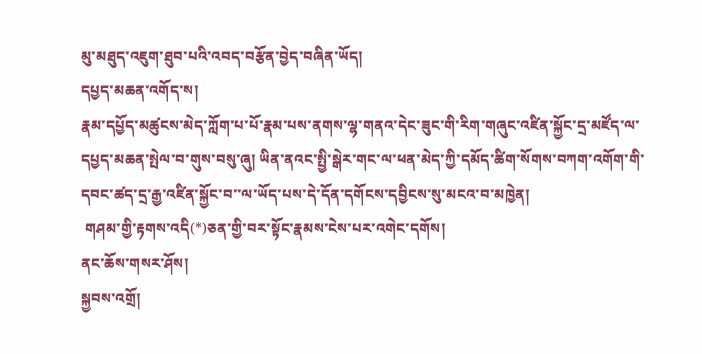མུ་མཐུད་འཇུག་ཐུབ་པའི་འབད་བརྩོན་བྱེད་བཞིན་ཡོད།
དཔྱད་མཆན་འགོད་ས།
རྣམ་དཔྱོད་མཚུངས་མེད་ཀློག་པ་པོ་རྣམ་པས་ནགས་ལྷ་གནའ་དེང་ཟུང་གི་རིག་གཞུང་འཛིན་སྐྱོང་དྲ་མཛོད་ལ་དཔྱད་མཆན་སྤེལ་བ་གུས་བསུ་ཞུ། ཡིན་ནའང་སྤྱི་སྒེར་གང་ལ་ཕན་མེད་ཀྱི་དམོད་ཚིག་སོགས་བཀག་འགོག་གི་དབང་ཚད་དྲ་རྒྱ་འཛིན་སྐྱོང་བ་་ལ་ཡོད་པས་དེ་དོན་དགོངས་དབྱིངས་སུ་མངའ་བ་མཁྱེན།
 གཤམ་གྱི་རྟགས་འདི(*)ཅན་གྱི་བར་སྟོང་རྣམས་ངེས་པར་འགེང་དགོས།
ནང་ཆོས་གསར་ཤོས།
སྐྱབས་འགྲོ།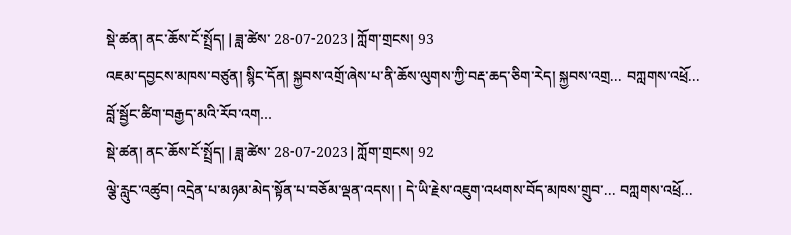སྡེ་ཚན། ནང་ཆོས་ངོ་སྤྲོད། | ཟླ་ཚེས་ 28-07-2023 | ཀློག་གྲངས། 93
འཇམ་དབྱངས་མཁས་བཙུན། སྙིང་དོན། སྐྱབས་འགྲོ་ཞེས་པ་ནི་ཆོས་ལུགས་ཀྱི་བརྡ་ཆད་ཅིག་རེད། སྐྱབས་འགྲ... བཀླགས་འཕྲོ...
བློ་སྦྱོང་ཚིག་བརྒྱད་མའི་རོབ་འག…
སྡེ་ཚན། ནང་ཆོས་ངོ་སྤྲོད། | ཟླ་ཚེས་ 28-07-2023 | ཀློག་གྲངས། 92
ལྕེ་རླུང་འཚུབ། འདྲེན་པ་མཉམ་མེད་སྟོན་པ་བཅོམ་ལྡན་འདས། ། དེ་ཡི་རྗེས་འཇུག་འཕགས་བོད་མཁས་གྲུབ་... བཀླགས་འཕྲོ...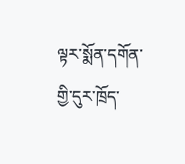ལྟར་སྨོན་དགོན་གྱི་དུར་ཁྲོད་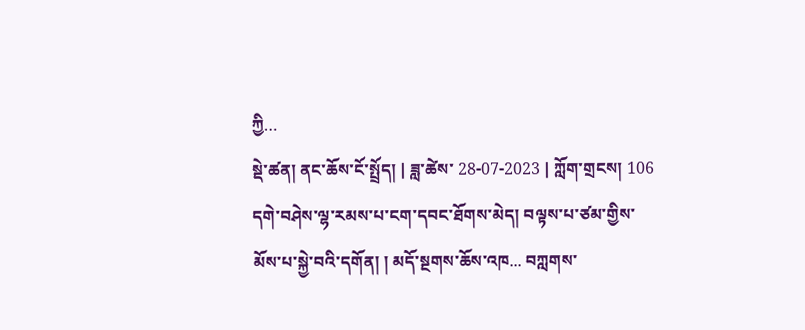ཀྱི…
སྡེ་ཚན། ནང་ཆོས་ངོ་སྤྲོད། | ཟླ་ཚེས་ 28-07-2023 | ཀློག་གྲངས། 106
དགེ་བཤེས་ལྷ་རམས་པ་ངག་དབང་ཐོགས་མེད། བལྟས་པ་ཙམ་གྱིས་མོས་པ་སྐྱེ་བའི་དགོན། ། མདོ་སྔགས་ཆོས་འཁ... བཀླགས་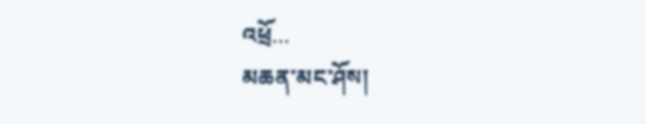འཕྲོ...
མཆན་མང་ཤོས།